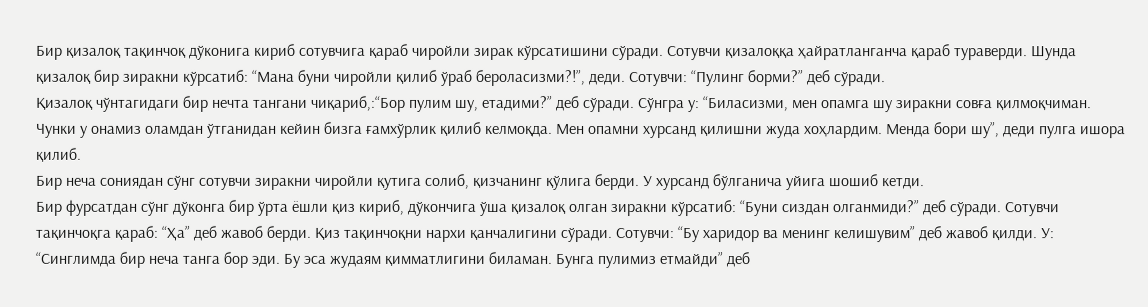Бир қизалоқ тақинчоқ дўконига кириб сотувчига қараб чиройли зирак кўрсатишини сўради. Сотувчи қизалоққа ҳайратланганча қараб тураверди. Шунда қизалоқ бир зиракни кўрсатиб: “Мана буни чиройли қилиб ўраб бероласизми?!”, деди. Сотувчи: “Пулинг борми?” деб сўради.
Қизалоқ чўнтагидаги бир нечта тангани чиқариб,:“Бор пулим шу, етадими?” деб сўради. Сўнгра у: “Биласизми, мен опамга шу зиракни совға қилмоқчиман. Чунки у онамиз оламдан ўтганидан кейин бизга ғамхўрлик қилиб келмоқда. Мен опамни хурсанд қилишни жуда хоҳлардим. Менда бори шу”, деди пулга ишора қилиб.
Бир неча сониядан сўнг сотувчи зиракни чиройли қутига солиб, қизчанинг қўлига берди. У хурсанд бўлганича уйига шошиб кетди.
Бир фурсатдан сўнг дўконга бир ўрта ёшли қиз кириб, дўкончига ўша қизалоқ олган зиракни кўрсатиб: “Буни сиздан олганмиди?” деб сўради. Сотувчи тақинчоқга қараб: “Ҳа” деб жавоб берди. Қиз тақинчоқни нархи қанчалигини сўради. Сотувчи: “Бу харидор ва менинг келишувим” деб жавоб қилди. У: “Синглимда бир неча танга бор эди. Бу эса жудаям қимматлигини биламан. Бунга пулимиз етмайди” деб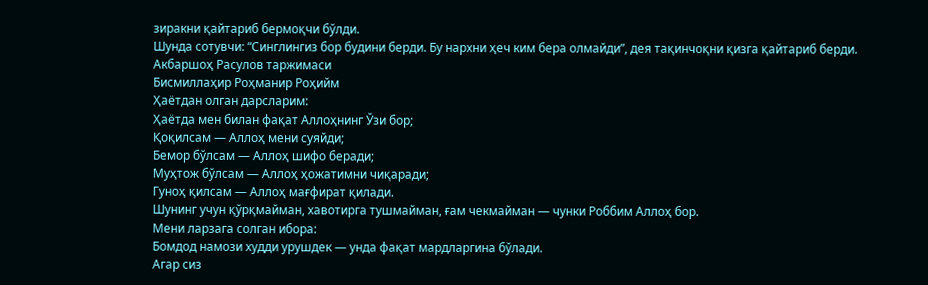зиракни қайтариб бермоқчи бўлди.
Шунда сотувчи: “Синглингиз бор будини берди. Бу нархни ҳеч ким бера олмайди”, дея тақинчоқни қизга қайтариб берди.
Акбаршоҳ Расулов таржимаси
Бисмиллаҳир Роҳманир Роҳийм
Ҳаётдан олган дарсларим:
Ҳаётда мен билан фақат Аллоҳнинг Ўзи бор;
Қоқилсам — Аллоҳ мени суяйди;
Бемор бўлсам — Аллоҳ шифо беради;
Муҳтож бўлсам — Аллоҳ ҳожатимни чиқаради;
Гуноҳ қилсам — Аллоҳ мағфират қилади.
Шунинг учун қўрқмайман, хавотирга тушмайман, ғам чекмайман — чунки Роббим Аллоҳ бор.
Мени ларзага солган ибора:
Бомдод намози худди урушдек — унда фақат мардларгина бўлади.
Агар сиз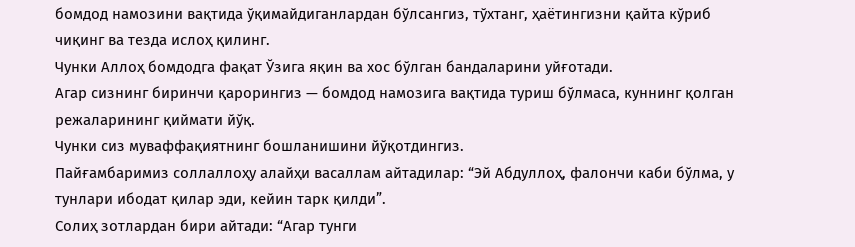бомдод намозини вақтида ўқимайдиганлардан бўлсангиз, тўхтанг, ҳаётингизни қайта кўриб чиқинг ва тезда ислоҳ қилинг.
Чунки Аллоҳ бомдодга фақат Ўзига яқин ва хос бўлган бандаларини уйғотади.
Агар сизнинг биринчи қарорингиз — бомдод намозига вақтида туриш бўлмаса, куннинг қолган режаларининг қиймати йўқ.
Чунки сиз муваффақиятнинг бошланишини йўқотдингиз.
Пайғамбаримиз соллаллоҳу алайҳи васаллам айтадилар: “Эй Абдуллоҳ, фалончи каби бўлма, у тунлари ибодат қилар эди, кейин тарк қилди”.
Солиҳ зотлардан бири айтади: “Агар тунги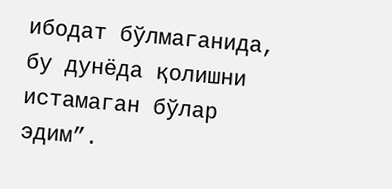ибодат бўлмаганида, бу дунёда қолишни истамаган бўлар эдим”.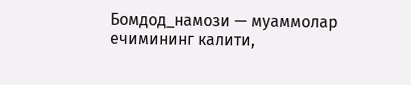Бомдод_намози — муаммолар ечимининг калити,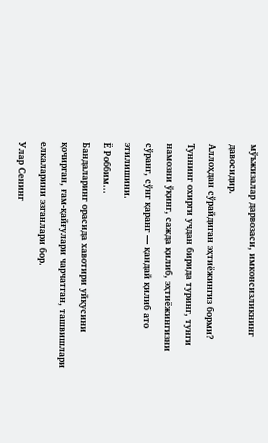мўъжизалар дарвозаси, имконсизликнинг давосидир.
Аллоҳдан сўрайдиган эҳтиёжингиз борми?
Туннинг охирги учдан бирида туринг, тунги намозни ўқинг, сажда қилиб, эҳтиёжингизни сўранг, сўнг қаранг — қандай қилиб ато этилишини.
Ё Роббим…
Бандаларинг орасида хавотири уйқусини қочирган, ғам-қайғулари чарчатган, ташвишлари елкаларини эзганлари бор.
Улар Сенинг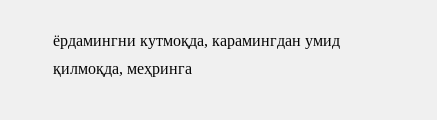ёрдамингни кутмоқда, карамингдан умид қилмоқда, меҳринга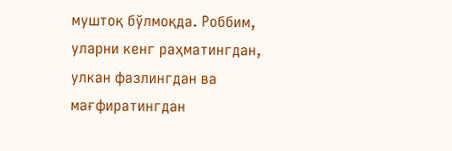муштоқ бўлмоқда. Роббим, уларни кенг раҳматингдан, улкан фазлингдан ва мағфиратингдан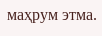маҳрум этма.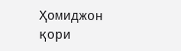Ҳомиджон қори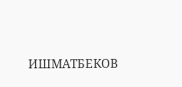ИШМАТБЕКОВ